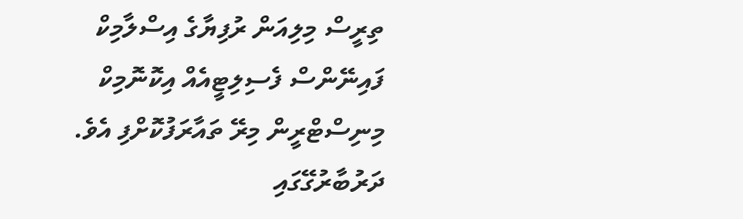ތިރީސް މިލިއަން ރުފިޔާގެ އިސްލާމިކް ފައިނޭންސް ފެސިލިޓީއެއް އިކޮނޮމިކް މިނިސްޓްރީން މިރޭ ތައާރަފުކޮށްފި އެވެ.
ދަރުބާރުގޭގައި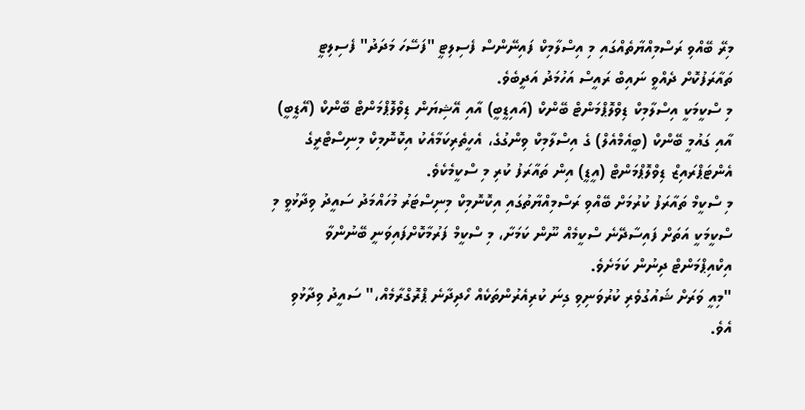މިރޭ ބޭއްވި ރަސްމިއްޔާތެއްގައި މި އިސްލާމިކް ފައިނޭންސް ފެސިލިޓީ "ފަސޭހަ މަދަދު" ފެސިލިޓީ ތައާރަފުކޮށް ދެއްވީ ނައިބް ރައީސް އަހުމަދު އަދީބެވެ.
މި ސްކީމަކީ އިސްލާމިކް ޑިވްލޮޕްމަންޓް ބޭންކް (އައިޑީބީ) އާއި އޭޝިޔަން ޑިވްލޮޕްމަންޓް ބޭންކް (އޭޑީބީ) އާއި ގައުމީ ބޭންކް (ބީއެމްއެލް) ގެ އިސްލާމިކް ވިންގުގެ، އެހީތެރިކަމާއެކު އިކޮނޮމިކް މިނިސްޓްރީގެ އެންޓަޕްރައިޒް ޑިވްލޮޕްމަންޓް (އީޑީ) އިން ތައާރަފު ކުރި މި ސްކީމެކެވެ.
މި ސްކީމް ތައާރަފު ކުރުމަށް ބޭއްވި ރަސްމިއްޔާތުގައި އިކޮނޮމިކް މިނިސްޓަރު މުހައްމަދު ސައީދު ވިދާޅުވީ މި ސްކީމަކީ އަތަށް ފައިސާދޭނެ ސްކީމެއް ނޫން ކަމަށާ، މި ސްކީމް ފަރުމާކޮށްފައިވަނީ ބޭނުންވާ އިކްއިޕްމަންޓް ދިނުން ކަމަށެވެ.
"މިއީ ވަރަށް ޝައުގުވެރި ކުރުވަނިވި ގިނަ ކުރިއެރުންތަކެއް ހޯދިދާނެ ޕްރޮގްރާމެއް،" ސައީދު ވިދާޅުވި އެވެ.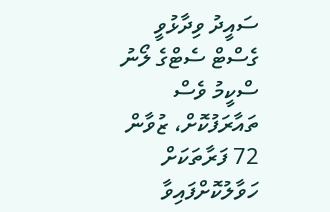ސައީދު ވިދާޅުވީ ގެސްޓް ސެޓްގެ ލޯނު ސްކީމު ވެސް ތައާރަފުކޮށް، ޒުވާން 72 ފަރާތަކަށް ހަވާލުކޮށްފައިވާ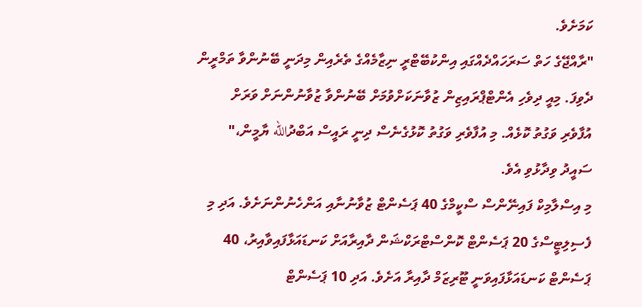ކަމަށެވެ.
"ރާއްޖޭގެ ހަތް ސަރަހައްދެއްގައި އިންކުބޭޓްރީ ނިޒާމެއްގެ ތެރެއިން މިދަނީ ބޭނުންވާ ތަމްރީން ދެވިފަ. މިއީ ދިވެހި އެންޓްޕްރައިޒިން ޒުވާނަކަށްވުމަށް ބޭނުންވާ ޒުވާނުންނަށް ވަރަށް އުފާވެރި ވަގުތު ކޮޅެއް. މި އުފާވެރި ވަގުތު ކޮޅުގެނެސް ދިނީ ރައީސް އަބްދުالله ޔާމީން،" ސައީދު ވިދާޅުވި އެވެ.
މި އިސްލާމިކް ފައިނޭންސް ސްކީމްގެ 40 ޕަސެންޓް ޒުވާނުނާއި އަންހެނުންނަށެވެ. އަދި މި ފެސިލިޓީސްގެ 20 ޕަސެންޓް ކޮންސްޓްރަކްޝަން ދާއިރާއަށް ކަނޑައަޅާފައިވާއިރު، 40 ޕަސެންޓް ކަނޑައަޅާފައިވަނީ ޓޫރިޒަމް ދާއިރާ އަށެވެ. އަދި 10 ޕަސެންޓް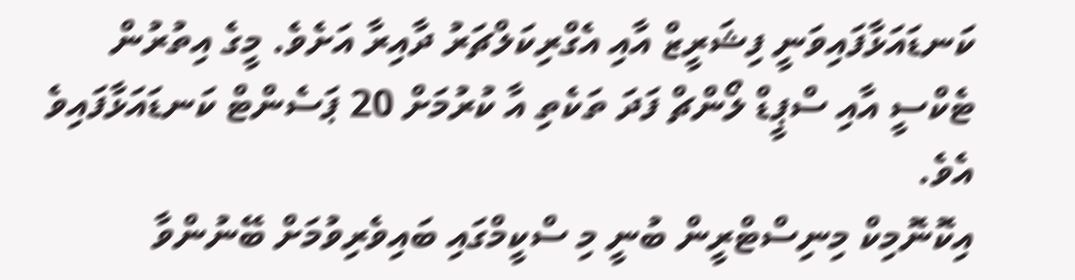ކަނޑައަޅާފައިވަނީ ފިޝަރީޒް އާއި އެގްރިކަލްޗަރު ދާއިރާ އަށެވެ. މީގެ އިތުރުން ޓެކްސީ އާއި ސްޕީޑް ލޯންޗް ފަދަ ތަކެތި އާ ކުރުމަށް 20 ޕަސެންޓް ކަނޑައަޅާފައިވެ އެވެ.
އިކޮނޮމިކް މިނިސްޓްރީން ބުނީ މި ސްކީމްގައި ބައިވެރިވުމަށް ބޭނުންވާ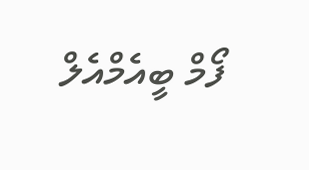ފޯމް ބީއެމްއެލް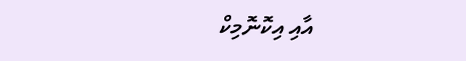އާއި އިކޮނޮމިކް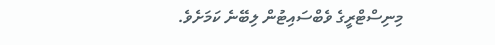މިނިސްޓްރީގެ ވެބްސައިޓުން ލިބޭނެ ކަމަށެވެ.